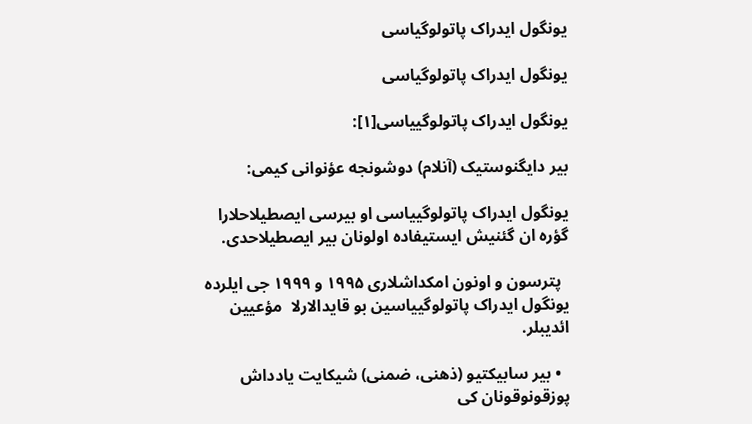یونگول ایدراک پاتولوگیاسی

یونگول ایدراک پاتولوگیاسی

یونگول ایدراک پاتولوگییاسی[۱]:

بیر دایگنوستیک (آنلام) دوشونجه عؤنوانی کیمی:

یونگول ایدراک پاتولوگییاسی او بیرسی ایصطیلاحلارا گؤره ان گئنیش ایستیفاده اولونان بیر ایصطیلاحدی.

  پترسون و اونون امکداشلاری ۱۹۹۵ و ۱۹۹۹ جی ایلرده یونگول ایدراک پاتولوگییاسین بو قایدالارلا  مؤعیین ائدیبلر.

  • بیر سابیکتیو (ذهنی، ضمنی) شیکایت یادداش پوزقونوقونان کی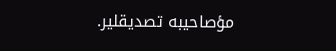مؤصاحیبه تصدیقلیر.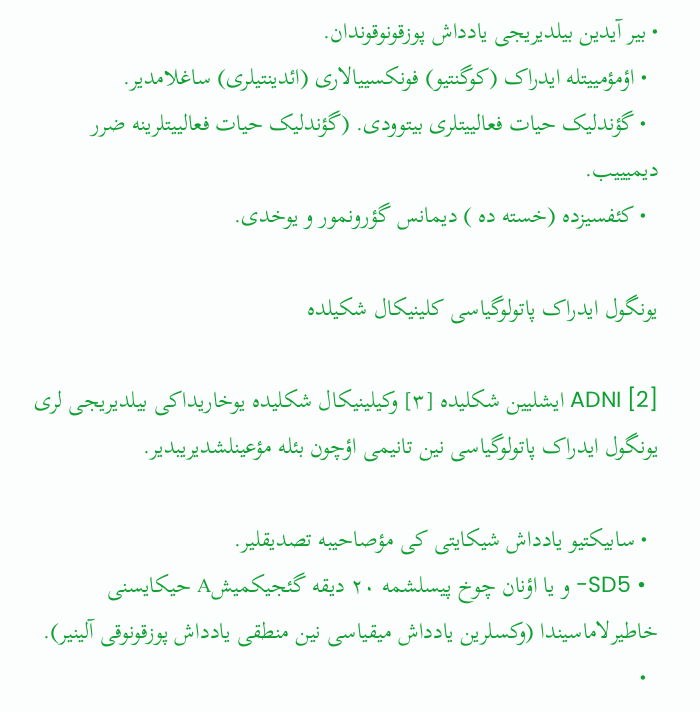• بیر آیدین بیلدیریجی یادداش پوزقونوقوندان.
  • اؤمؤمییتله ایدراک (کوگنتیو) فونکسییالاری (ائدینتیلری) ساغلامدیر.
  • گؤندلیک حیات فعالییتلری بیتوودی. (گؤندلیک حیات فعالییتلرینه ضرر دیمیییب.
  • کئفسیزده (خسته ده ) دیمانس گؤرونمور و یوخدی.

یونگول ایدراک پاتولوگیاسی کلینیکال شکیلده

ADNI [2] ایشلیین شکلیده [۳] وکیلینیکال شکلیده یوخاریداکی بیلدیریجی لری یونگول ایدراک پاتولوگیاسی نین تانیمی اؤچون بئله مؤعینلشدیریبدیر.

  • سابیکتیو یادداش شیکایتی کی مؤصاحیبه تصدیقلیر.
  • SD5- و یا اؤنان چوخ پیسلشمه ۲۰ دیقه گئجیکمیشA حیکایسنی خاطیرلاماسیندا (وکسلرین یادداش میقیاسی نین منطقی یادداش پوزقونوقی آلینیر).
  •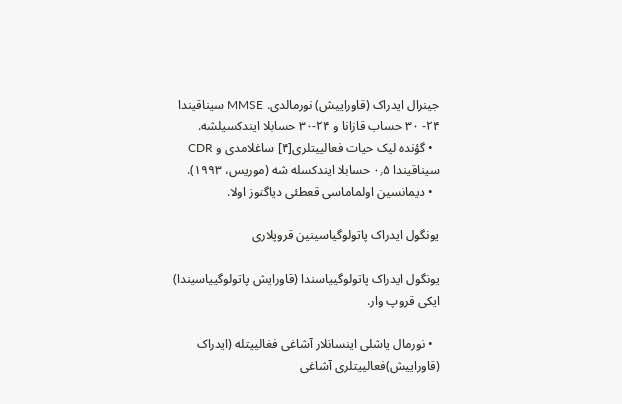جینرال ایدراک (قاوراییش) نورمالدی. MMSE سیناقیندا ۲۴- ۳۰ حساب قازانا و ۲۴-۳۰ حسابلا ایندکسیلشه.
  • گؤنده لیک حیات فعالییتلری[۴] ساغلامدی و CDR  سیناقیندا ۰٫۵ حسابلا ایندکسله شه (موریس، ۱۹۹۳).
  • دیمانسین اولماماسی قعطئی دیاگنوز اولا.

یونگول ایدراک پاتولوگیاسینین قروپلاری

یونگول ایدراک پاتولوگییاسندا (قاورایش پاتولوگییاسیندا) ایکی قروپ وار.

  • نورمال یاشلی اینسانلار آشاغی فغالییتله (ایدراک (قاوراییش)فعالییتلری آشاغی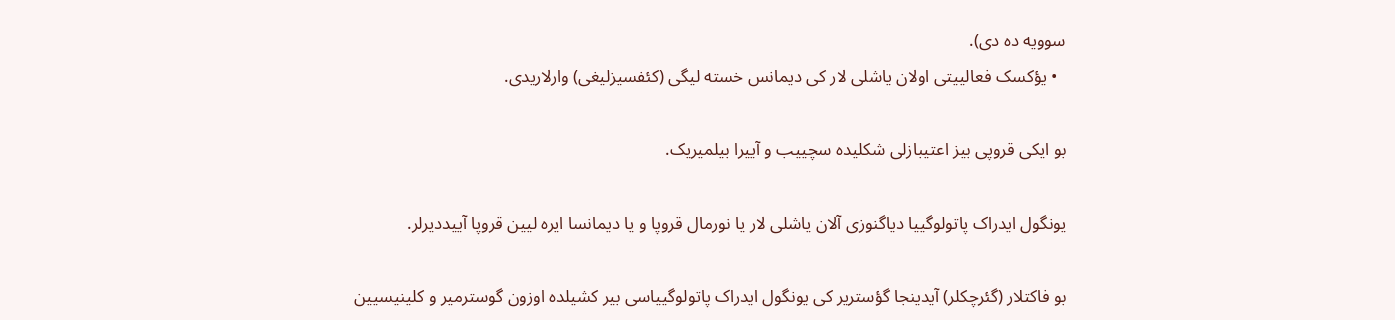سوویه ده دی).
  • یؤکسک فعالییتی اولان یاشلی لار کی دیمانس خسته لیگی (کئفسیزلیغی) وارلاریدی.

بو ایکی قروپی بیز اعتیبازلی شکلیده سچییب و آییرا بیلمیریک.

یونگول ایدراک پاتولوگییا دیاگنوزی آلان یاشلی لار یا نورمال قروپا و یا دیمانسا ایره لیین قروپا آییددیرلر.

بو فاکتلار (گئرچکلر) آیدینجا گؤستریر کی یونگول ایدراک پاتولوگییاسی بیر کشیلده اوزون گوسترمیر و کلینیسیین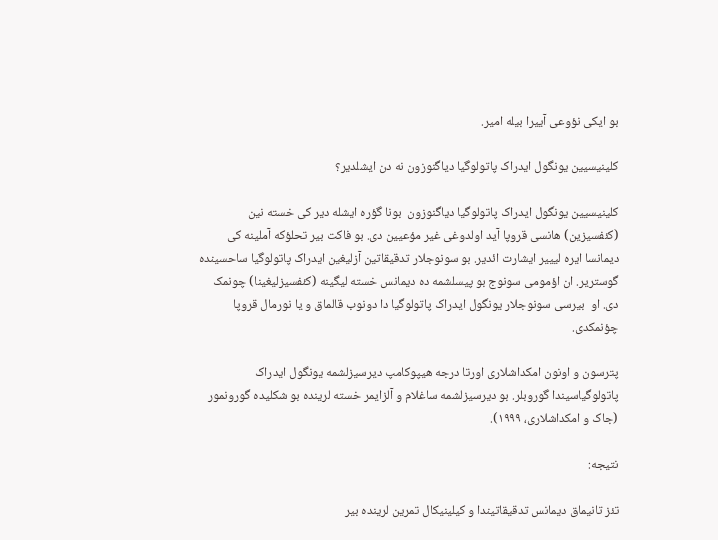بو ایکی نؤوعی آییرا بیله امیر.

کلینیسیین یونگول ایدراک پاتولوگیا دیاگنوزون نه دن ایشلدیر؟

کلینیسیین یونگول ایدراک پاتولوگیا دیاگنوزون  بونا گؤره ایشله دیر کی خسته نین (کئفسیزین) هانسی قروپا آید اولدوغی غیر مؤعیین دی. بو فاکت بیر تحلؤکه آملینه کی دیمانسا ایره لیییر ایشارت ائدیر. بو سونوجلار تدقیقاتین آزلیغین ایدراک پاتولوگیا ساحسینده گوستریر. ان اؤمومی سونوج بو پیسلشمه ده دیمانس خسته لیگینه (کئفسیزلیغینا) چونمک دی. او  بیرسی سونوجلار یونگول ایدراک پاتولوگیا دا دونوب قالماق و یا نورمال قروپا چؤنمکدی.

پترسون و اونون امکداشلاری اورتا درجه هیپوکامپ دیرسیزلشمه یونگول ایدراک پاتولوگیاسیندا گوروبلر. بو دیرسیزلشمه ساغلام و آلزایمر خسته لرینده بو شکلیده گورونمور (جاک و امکداشلاری، ۱۹۹۹).

نتیجه:

تئز تانیماق دیمانس تدقیقاتیندا و کیلینیکال تمرین لرینده بیر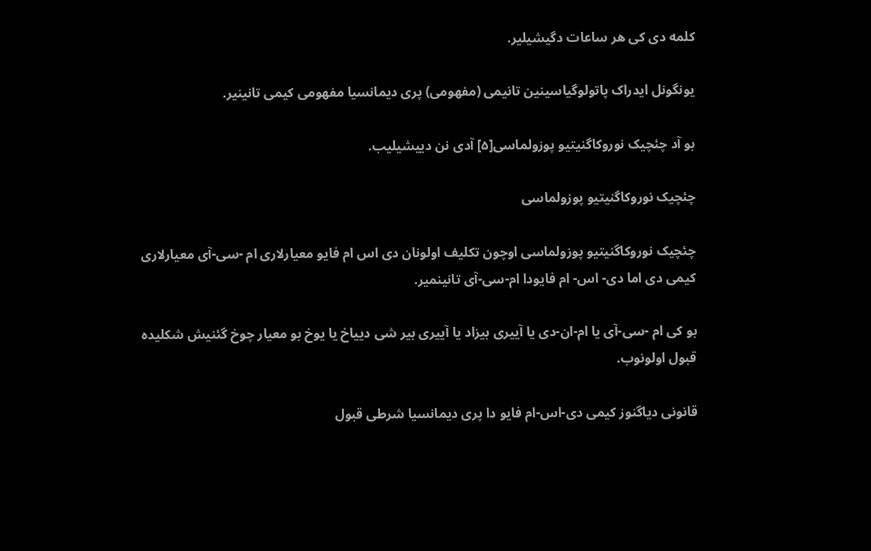کلمه دی کی هر ساعات دگیشیلیر.

یونگونل ایدراک پاتولوگیاسینین تانیمی (مفهومی) پری دیمانسیا مفهومی کیمی تانینیر.

بو آد چئچیک نوروکاگنیتیو پوزولماسی[۵] آدی نن دییشیلیب.

چئچیک نوروکاگنیتیو پوزولماسی

چئچیک نوروکاگنیتیو پوزولماسی اوچون تکلیف اولونان دی اس ام فایو معیارلاری ام -سی-آی معیارلاری کیمی دی اما دی- اس- ام فایودا ام-سی-آی تانینمیر.

بو کی ام -سی-آی یا ام-ان-دی یا آییری بیزاد یا آییری بیر شی دییاخ یا یوخ بو معیار چوخ گئنیش شکلیده قبول اولونوب.

قانونی دیاگنوز کیمی دی-اس-ام فایو دا پری دیمانسیا شرطی قبول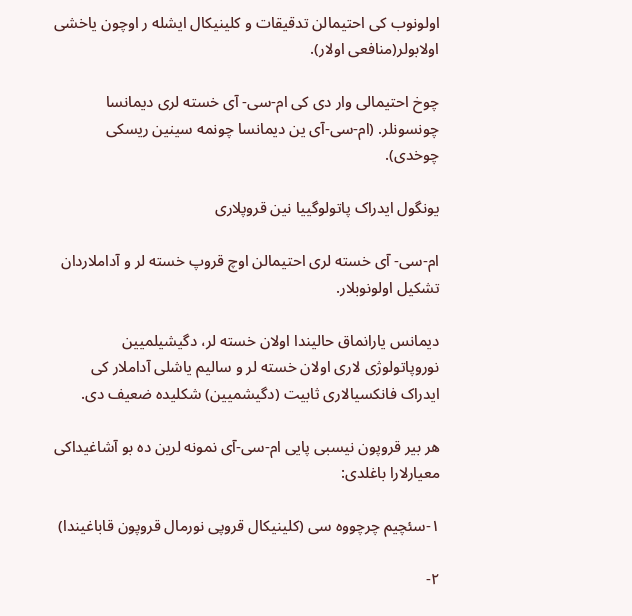اولونوب کی احتیمالن تدقیقات و کلینیکال ایشله ر اوچون یاخشی اولابولر(منافعی اولار).

چوخ احتیمالی وار دی کی ام-سی- آی خسته لری دیمانسا چونسونلر. (ام-سی-آی ین دیمانسا چونمه سینین ریسکی چوخدی).

یونگول ایدراک پاتولوگییا نین قروپلاری

ام-سی- آی خسته لری احتیمالن اوچ قروپ خسته لر و آداملاردان تشکیل اولونوبلار.

دیمانس یارانماق حالیندا اولان خسته لر، دگیشیلمیین نوروپاتولوژی لاری اولان خسته لر و سالیم یاشلی آداملار کی ایدراک فانکسیالاری ثابیت (دگیشمیین) شکلیده ضعیف دی.

هر بیر قروپون نیسبی پایی ام-سی-آی نمونه لرین ده بو آشاغیداکی معیارلارا باغلدی:

۱-سئچیم چرچووه سی (کلینیکال قروپی نورمال قروپون قاباغیندا)

۲-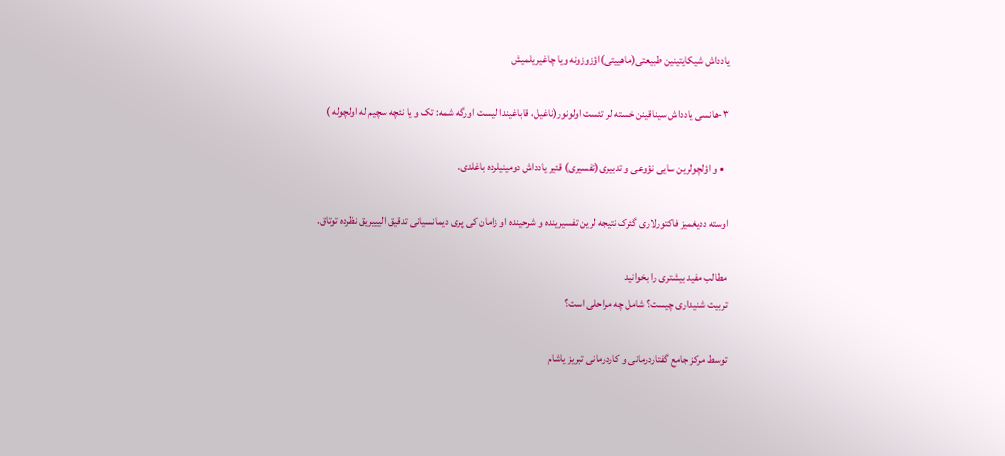یادداش شیکایتینین طبیعتی(ماهییتی)اؤزوزونه ویا چاغیریلمیش

۳-هانسی یادداش سیناقینن خسته لر تئست اولونور(ناغیل، قاباغیندا لیست اورگه شمه: تک و یا نئچه سچیم له اولچوله )

  • و اؤلچولرین سایی نؤوعی و تدبیری(تفسیری) قئیر یادداش دومینیلرده باغلدی.

اوسته ددیغمیز فاکتورلاری گئرک نتیجه لرین تفسیرینده و شرحینده او زامان کی پری دیمانسیانی تدقیق الیییریق نظرده توتاق.

مطالب مفید بیشتری را بخوانید
تربیت شنیداری چیست؟ شامل چه مراحلی است؟

توسط مرکز جامع گفتاردرمانی و کاردرمانی تبریز یاشام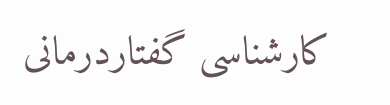کارشناسی گفتاردرمانی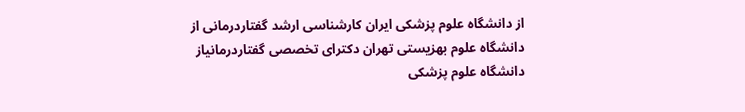از دانشگاه علوم پزشکی ایران کارشناسی ارشد گفتاردرمانی از دانشگاه علوم بهزیستی تهران دکترای تخصصی گفتاردرمانیاز دانشگاه علوم پزشکی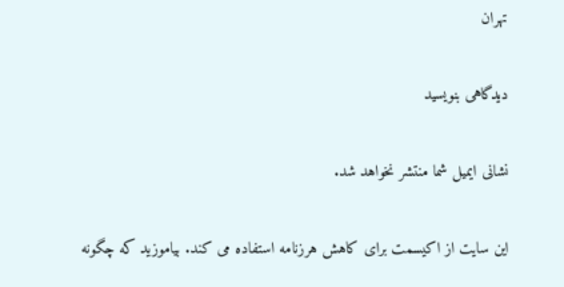تهران

دیدگاهی بنویسید

نشانی ایمیل شما منتشر نخواهد شد.

این سایت از اکیسمت برای کاهش هرزنامه استفاده می کند. بیاموزید که چگونه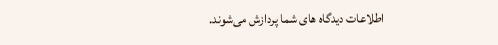اطلاعات دیدگاه های شما پردازش می‌شوند.